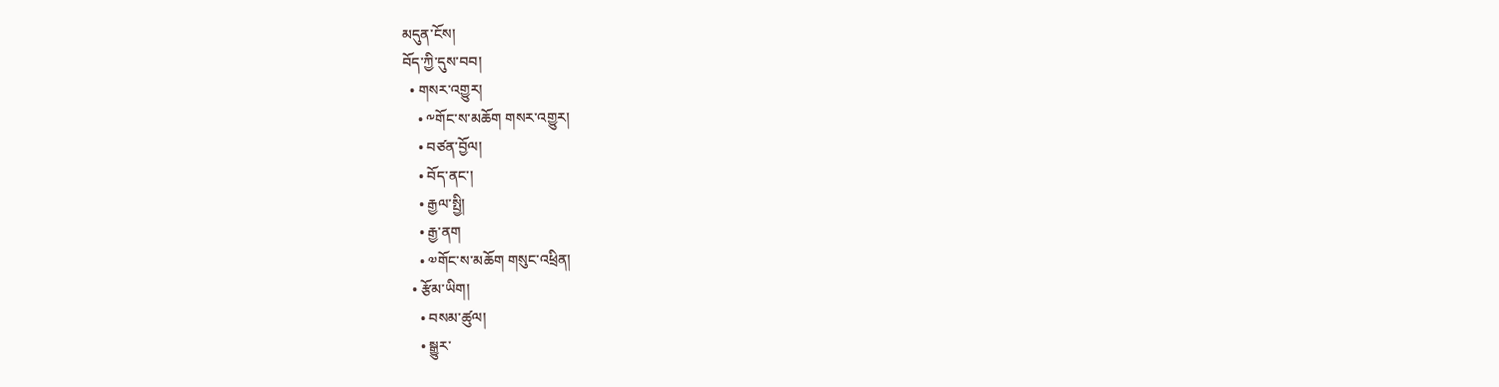མདུན་ངོས།
བོད་ཀྱི་དུས་བབ།
  • གསར་འགྱུར།
    • ༸གོང་ས་མཆོག གསར་འགྱུར།
    • བཙན་བྱོལ།
    • བོད་ནང་།
    • རྒྱལ་སྤྱི།
    • རྒྱ་ནག
    • ༧གོང་ས་མཆོག གསུང་འཕྲིན།
  • རྩོམ་ཡིག།
    • བསམ་ཚུལ།
    • སྒྱུར་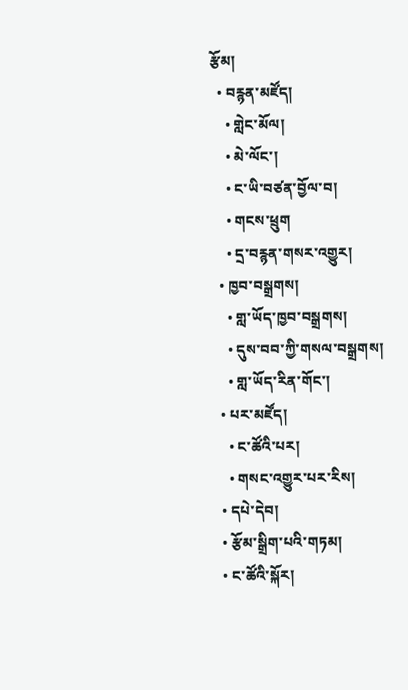རྩོམ།
  • བརྙན་མཛོད།
    • གླེང་མོལ།
    • མེ་ལོང་།
    • ང་ཡི་བཙན་བྱོལ་བ།
    • གངས་ཕྲུག
    • དྲ་བརྙན་གསར་འགྱུར།
  • ཁྱབ་བསྒྲགས།
    • གླ་ཡོད་ཁྱབ་བསྒྲགས།
    • དུས་བབ་ཀྱི་གསལ་བསྒྲགས།
    • གླ་ཡོད་རིན་གོང་།
  • པར་མཛོད།
    • ང་ཚོའི་པར།
    • གསང་འགྱུར་པར་རིས།
  • དཔེ་དེབ།
  • རྩོམ་སྒྲིག་པའི་གཏམ།
  • ང་ཚོའི་སྐོར།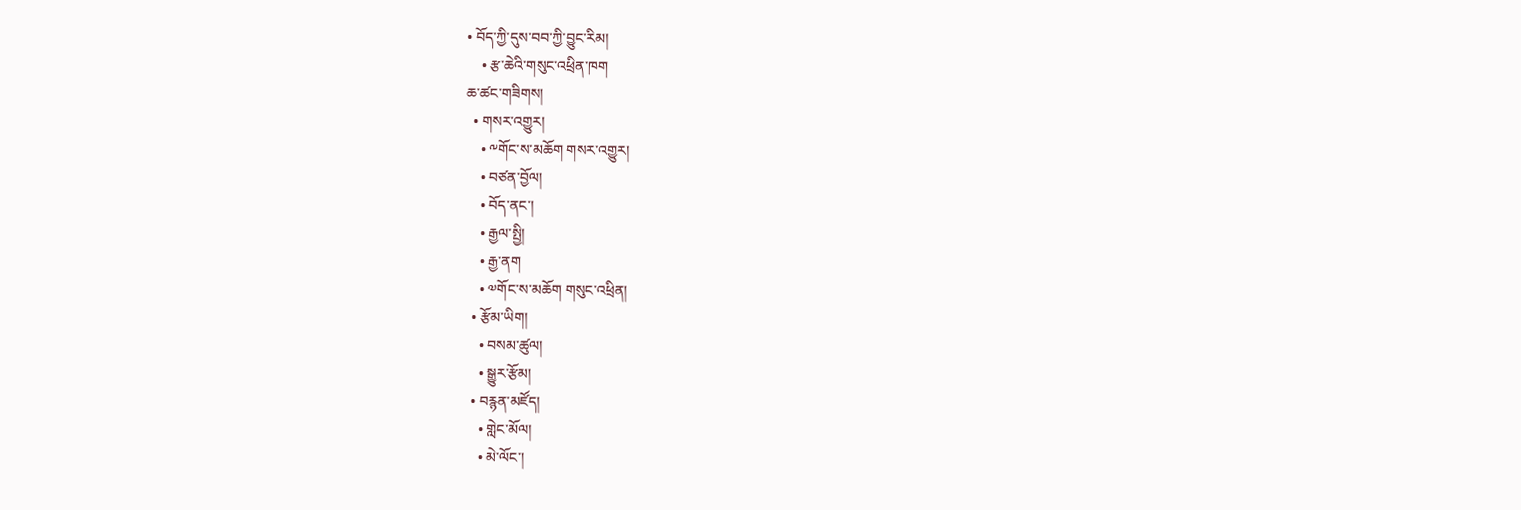• བོད་ཀྱི་དུས་བབ་ཀྱི་བྱུང་རིམ།
    • རྩ་ཆེའི་གསུང་འཕྲིན་ཁག
ཆ་ཚང་གཟིགས།
  • གསར་འགྱུར།
    • ༸གོང་ས་མཆོག གསར་འགྱུར།
    • བཙན་བྱོལ།
    • བོད་ནང་།
    • རྒྱལ་སྤྱི།
    • རྒྱ་ནག
    • ༧གོང་ས་མཆོག གསུང་འཕྲིན།
  • རྩོམ་ཡིག།
    • བསམ་ཚུལ།
    • སྒྱུར་རྩོམ།
  • བརྙན་མཛོད།
    • གླེང་མོལ།
    • མེ་ལོང་།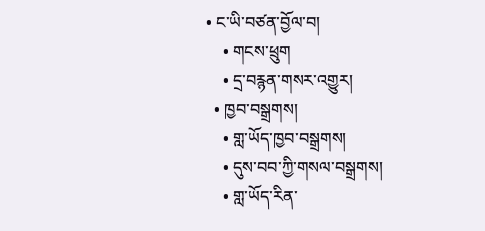• ང་ཡི་བཙན་བྱོལ་བ།
    • གངས་ཕྲུག
    • དྲ་བརྙན་གསར་འགྱུར།
  • ཁྱབ་བསྒྲགས།
    • གླ་ཡོད་ཁྱབ་བསྒྲགས།
    • དུས་བབ་ཀྱི་གསལ་བསྒྲགས།
    • གླ་ཡོད་རིན་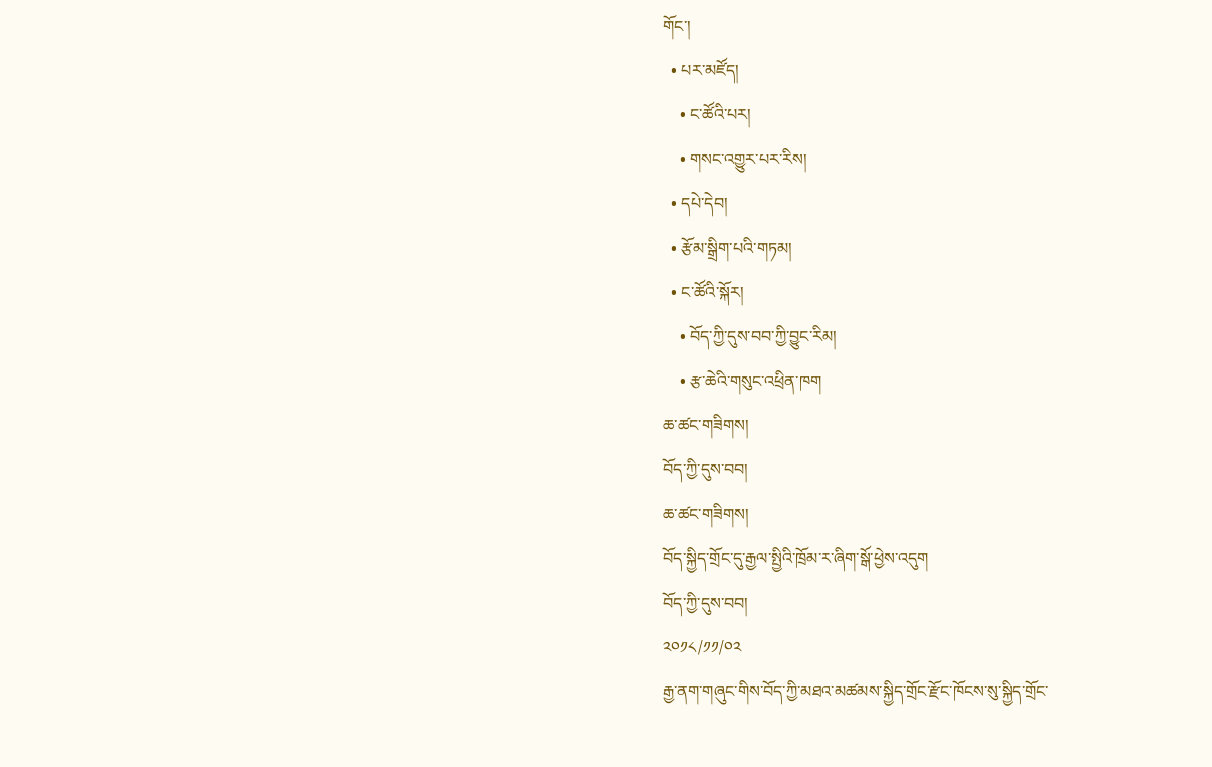གོང་།
  • པར་མཛོད།
    • ང་ཚོའི་པར།
    • གསང་འགྱུར་པར་རིས།
  • དཔེ་དེབ།
  • རྩོམ་སྒྲིག་པའི་གཏམ།
  • ང་ཚོའི་སྐོར།
    • བོད་ཀྱི་དུས་བབ་ཀྱི་བྱུང་རིམ།
    • རྩ་ཆེའི་གསུང་འཕྲིན་ཁག
ཆ་ཚང་གཟིགས།
བོད་ཀྱི་དུས་བབ།
ཆ་ཚང་གཟིགས།
བོད་སྐྱིད་གྲོང་དུ་རྒྱལ་སྤྱིའི་ཁྲོམ་ར་ཞིག་སྒོ་ཕྱེས་འདུག
བོད་ཀྱི་དུས་བབ།
༢༠༡༨/༡༡/༠༢
རྒྱ་ནག་གཞུང་གིས་བོད་ཀྱི་མཐའ་མཚམས་སྐྱིད་གྲོང་རྫོང་ཁོངས་སུ་སྐྱིད་གྲོང་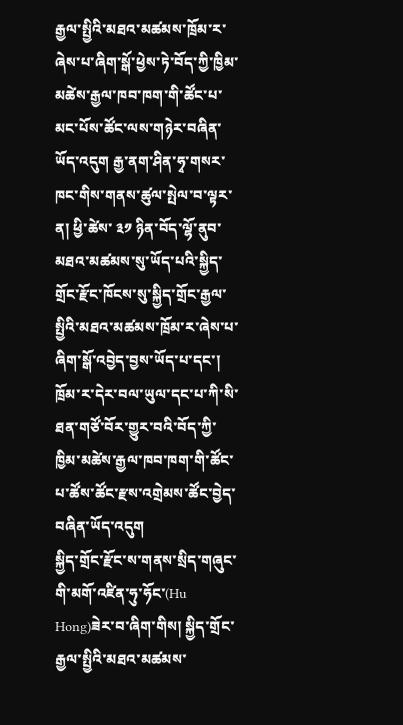རྒྱལ་སྤྱིའི་མཐའ་མཚམས་ཁྲོམ་ར་ཞེས་པ་ཞིག་སྒོ་ཕྱེས་ཏེ་བོད་ཀྱི་ཁྱིམ་མཚེས་རྒྱལ་ཁབ་ཁག་གི་ཚོང་པ་མང་པོས་ཚོང་ལས་གཉེར་བཞིན་ཡོད་འདུག རྒྱ་ནག་ཤིན་ཧྭ་གསར་ཁང་གིས་གནས་ཚུལ་སྤེལ་བ་ལྟར་ན། ཕྱི་ཚེས་ ༣༡ ཉིན་བོད་ལྷོ་ནུབ་མཐའ་མཚམས་སུ་ཡོད་པའི་སྐྱིད་གྲོང་རྫོང་ཁོངས་སུ་སྐྱིད་གྲོང་རྒྱལ་སྤྱིའི་མཐའ་མཚམས་ཁྲོམ་ར་ཞེས་པ་ཞིག་སྒོ་འབྱེད་བྱས་ཡོད་པ་དང་། ཁྲོམ་ར་དེར་བལ་ཡུལ་དང་པ་ཀི་སི་ཐན་གཙོ་བོར་གྱུར་བའི་བོད་ཀྱི་ཁྱིམ་མཚེས་རྒྱལ་ཁབ་ཁག་གི་ཚོང་པ་ཚོས་ཚོང་རྫས་འགྲེམས་ཚོང་བྱེད་བཞིན་ཡོད་འདུག
སྐྱིད་གྲོང་རྫོང་ས་གནས་སྲིད་གཞུང་གི་མགོ་འཛིན་ཧུ་ཧོང་(Hu Hong)ཟེར་བ་ཞིག་གིས། སྐྱིད་གྲོང་རྒྱལ་སྤྱིའི་མཐའ་མཚམས་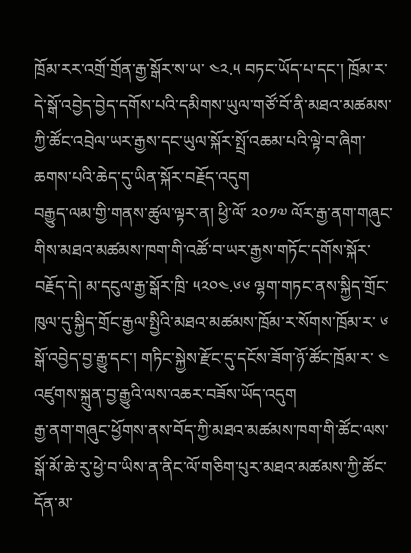ཁྲོམ་རར་འགྲོ་གྲོན་རྒྱ་སྒོར་ས་ཡ་ ༤༢.༥ བཏང་ཡོད་པ་དང་། ཁྲོམ་ར་དེ་སྒོ་འབྱེད་བྱེད་དགོས་པའི་དམིགས་ཡུལ་གཙོ་བོ་ནི་མཐའ་མཚམས་ཀྱི་ཚོང་འབྲེལ་ཡར་རྒྱས་དང་ཡུལ་སྐོར་སྤྲོ་འཆམ་པའི་ལྟེ་བ་ཞིག་ཆགས་པའི་ཆེད་དུ་ཡིན་སྐོར་བརྗོད་འདུག
བརྒྱུད་ལམ་གྱི་གནས་ཚུལ་ལྟར་ན། ཕྱི་ལོ་ ༢༠༡༧ ལོར་རྒྱ་ནག་གཞུང་གིས་མཐའ་མཚམས་ཁག་གི་འཚོ་བ་ཡར་རྒྱས་གཏོང་དགོས་སྐོར་བརྗོད་དེ། མ་དངུལ་རྒྱ་སྒོར་ཁྲི་ ༥༢༠༤.༦༦ ལྷག་གཏང་ནས་སྐྱིད་གྲོང་ཁུལ་དུ་སྐྱིད་གྲོང་རྒྱལ་སྤྱིའི་མཐའ་མཚམས་ཁྲོམ་ར་སོགས་ཁྲོམ་ར་ ༦ སྒོ་འབྱེད་བྱ་རྒྱུ་དང་། གཏིང་སྐྱེས་རྫོང་དུ་དངོས་ཟོག་ཉོ་ཚོང་ཁྲོམ་ར་ ༤  འཛུགས་སྐྲུན་བྱ་རྒྱུའི་ལས་འཆར་བཟོས་ཡོད་འདུག
རྒྱ་ནག་གཞུང་ཕྱོགས་ནས་བོད་ཀྱི་མཐའ་མཚམས་ཁག་གི་ཚོང་ལས་སྒོ་མོ་ཆེ་རུ་ཕྱེ་བ་ཡིས་ན་ནིང་ལོ་གཅིག་པུར་མཐའ་མཚམས་ཀྱི་ཚོང་དོན་མ་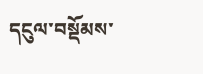དངུལ་བསྡོམས་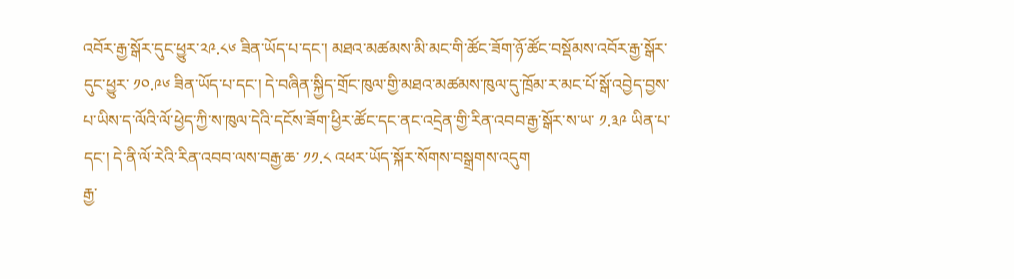འབོར་རྒྱ་སྒོར་དུང་ཕྱུར་༢༩.༨༦ ཟིན་ཡོད་པ་དང་། མཐའ་མཚམས་མི་མང་གི་ཚོང་ཟོག་ཉོ་ཚོང་བསྡོམས་འབོར་རྒྱ་སྒོར་དུང་ཕྱུར་ ༡༠.༩༦ ཟིན་ཡོད་པ་དང་། དེ་བཞིན་སྐྱིད་གྲོང་ཁུལ་གྱི་མཐའ་མཚམས་ཁུལ་དུ་ཁྲོམ་ར་མང་པོ་སྒོ་འབྱེད་བྱས་པ་ཡིས་ད་ལོའི་ལོ་ཕྱེད་ཀྱི་ས་ཁུལ་དེའི་དངོས་ཟོག་ཕྱིར་ཚོང་དང་ནང་འདྲེན་གྱི་རིན་འབབ་རྒྱ་སྒོར་ས་ཡ་ ༡.༣༩ ཡིན་པ་དང་། དེ་ནི་ལོ་རེའི་རིན་འབབ་ལས་བརྒྱ་ཆ་ ༡༡.༨ འཕར་ཡོད་སྐོར་སོགས་བསྒྲགས་འདུག
རྒྱ་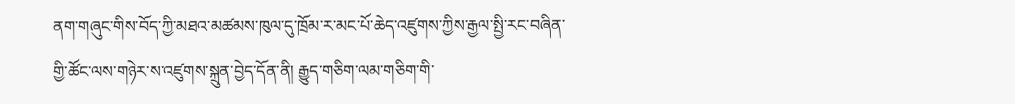ནག་གཞུང་གིས་བོད་ཀྱི་མཐའ་མཚམས་ཁུལ་དུ་ཁྲོམ་ར་མང་པོ་ཆེད་འཛུགས་ཀྱིས་རྒྱལ་སྤྱི་རང་བཞིན་གྱི་ཚོང་ལས་གཉེར་ས་འཛུགས་སྐྲུན་བྱེད་དོན་ནི། རྒྱུད་གཅིག་ལམ་གཅིག་གི་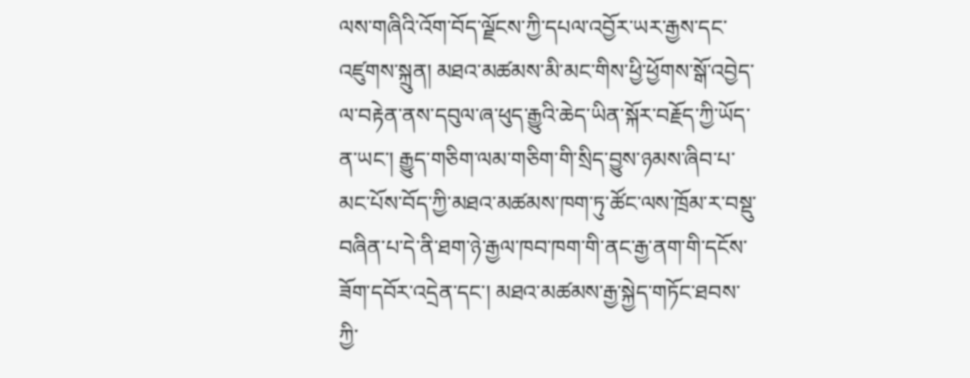ལས་གཞིའི་འོག་བོད་ལྗོངས་ཀྱི་དཔལ་འབྱོར་ཡར་རྒྱས་དང་འཛུགས་སྐྲུན། མཐའ་མཚམས་མི་མང་གིས་ཕྱི་ཕྱོགས་སྒོ་འབྱེད་ལ་བརྟེན་ནས་དབུལ་ཞ་ཕུད་རྒྱུའི་ཆེད་ཡིན་སྐོར་བརྗོད་ཀྱི་ཡོད་ན་ཡང་། རྒྱུད་གཅིག་ལམ་གཅིག་གི་སྲིད་བྱུས་ཉམས་ཞིབ་པ་མང་པོས་བོད་ཀྱི་མཐའ་མཚམས་ཁག་ཏུ་ཚོང་ལས་ཁྲོམ་ར་བསྡུ་བཞིན་པ་དེ་ནི་ཐག་ཉེ་རྒྱལ་ཁབ་ཁག་གི་ནང་རྒྱ་ནག་གི་དངོས་ཟོག་དབོར་འདྲེན་དང་། མཐའ་མཚམས་རྒྱ་སྐྱེད་གཏོང་ཐབས་ཀྱི་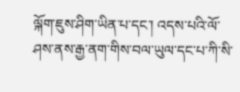ལྐོག་ཇུས་ཤིག་ཡིན་པ་དང་། འདས་པའི་ལོ་ཤས་ནས་རྒྱ་ནག་གིས་བལ་ཡུལ་དང་པ་ཀི་སི་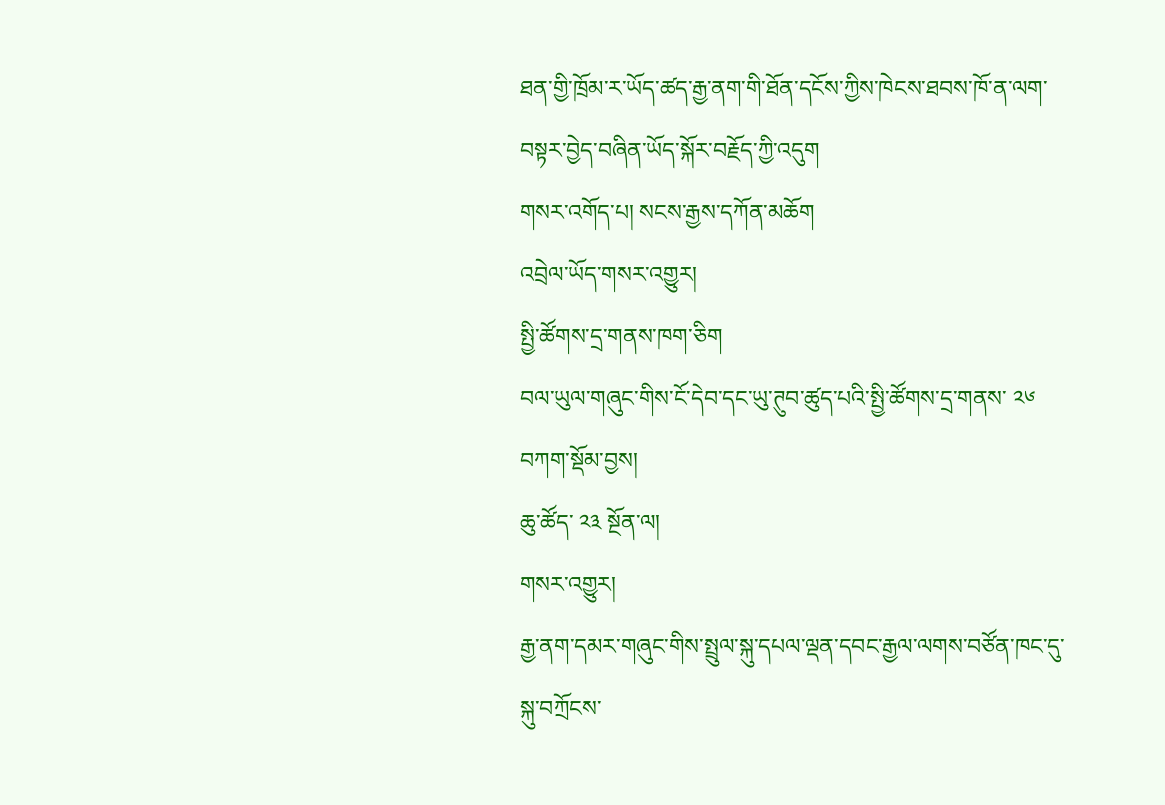ཐན་གྱི་ཁྲོམ་ར་ཡོད་ཚད་རྒྱ་ནག་གི་ཐོན་དངོས་ཀྱིས་ཁེངས་ཐབས་ཁོ་ན་ལག་བསྟར་བྱེད་བཞིན་ཡོད་སྐོར་བརྗོད་ཀྱི་འདུག
གསར་འགོད་པ། སངས་རྒྱས་དཀོན་མཆོག
འབྲེལ་ཡོད་གསར་འགྱུར།
སྤྱི་ཚོགས་དྲ་གནས་ཁག་ཅིག
བལ་ཡུལ་གཞུང་གིས་ངོ་དེབ་དང་ཡུ་ཊུབ་ཚུད་པའི་སྤྱི་ཚོགས་དྲ་གནས་ ༢༦ བཀག་སྡོམ་བྱས།
ཆུ་ཚོད་ ༢༣ སྔོན་ལ།
གསར་འགྱུར།
རྒྱ་ནག་དམར་གཞུང་གིས་སྤྲུལ་སྐུ་དཔལ་ལྡན་དབང་རྒྱལ་ལགས་བཙོན་ཁང་དུ་སྐུ་བཀྲོངས་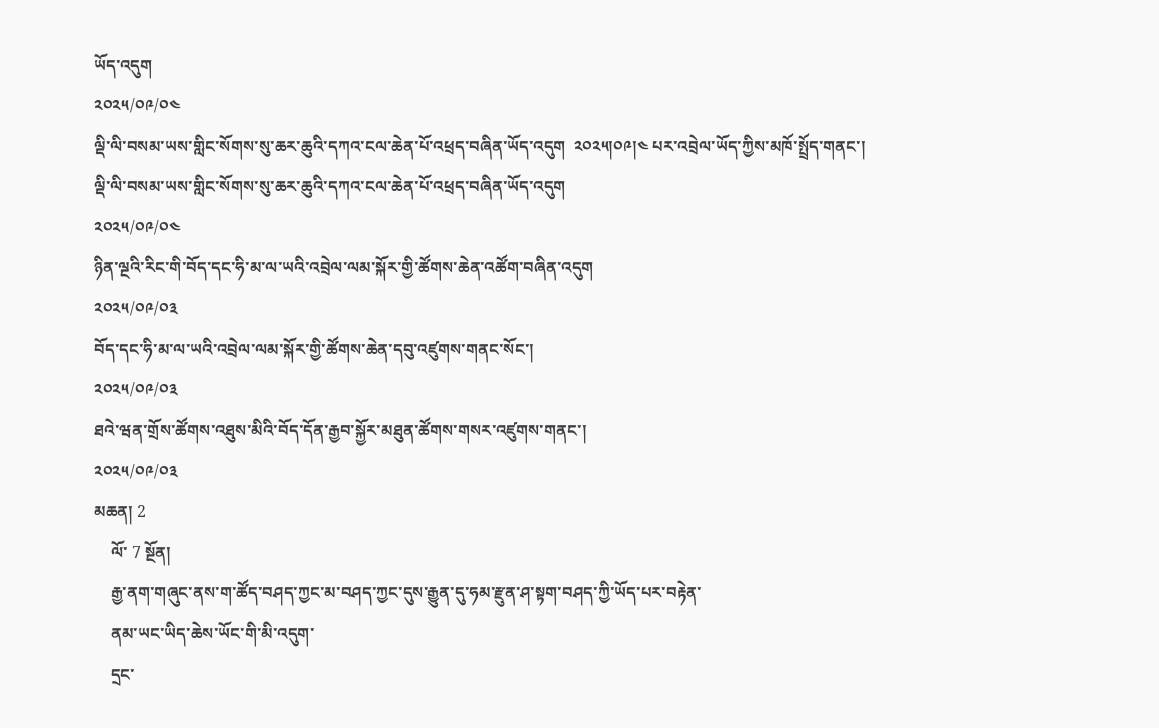ཡོད་འདུག
༢༠༢༥/༠༩/༠༤
ལྡི་ལི་བསམ་ཡས་གླིང་སོགས་སུ་ཆར་ཆུའི་དཀའ་ངལ་ཆེན་པོ་འཕྲད་བཞིན་ཡོད་འདུག  ༢༠༢༥།༠༩།༤ པར་འབྲེལ་ཡོད་ཀྱིས་མཁོ་སྤྲོད་གནང་།
ལྡི་ལི་བསམ་ཡས་གླིང་སོགས་སུ་ཆར་ཆུའི་དཀའ་ངལ་ཆེན་པོ་འཕྲད་བཞིན་ཡོད་འདུག
༢༠༢༥/༠༩/༠༤
ཉིན་ལྔའི་རིང་གི་བོད་དང་ཧི་མ་ལ་ཡའི་འབྲེལ་ལམ་སྐོར་གྱི་ཚོགས་ཆེན་འཚོག་བཞིན་འདུག
༢༠༢༥/༠༩/༠༣
བོད་དང་ཧི་མ་ལ་ཡའི་འབྲེལ་ལམ་སྐོར་གྱི་ཚོགས་ཆེན་དབུ་འཛུགས་གནང་སོང་།
༢༠༢༥/༠༩/༠༣
ཐའེ་ཝན་གྲོས་ཚོགས་འཐུས་མིའི་བོད་དོན་རྒྱབ་སྐྱོར་མཐུན་ཚོགས་གསར་འཛུགས་གནང་།
༢༠༢༥/༠༩/༠༣
མཆན། 2
    ལོ་ 7 སྔོན།
    རྒྱ་ནག་གཞུང་ནས་ག་ཚོད་བཤད་ཀྱང་མ་བཤད་ཀྱང་དུས་རྒྱུན་དུ་ཧམ་རྫུན་ཤ་སྟག་བཤད་ཀྱི་ཡོད་པར་བརྟེན་
    ནམ་ཡང་ཡིད་ཆེས་ཡོང་གི་མི་འདུག་
    དྲང་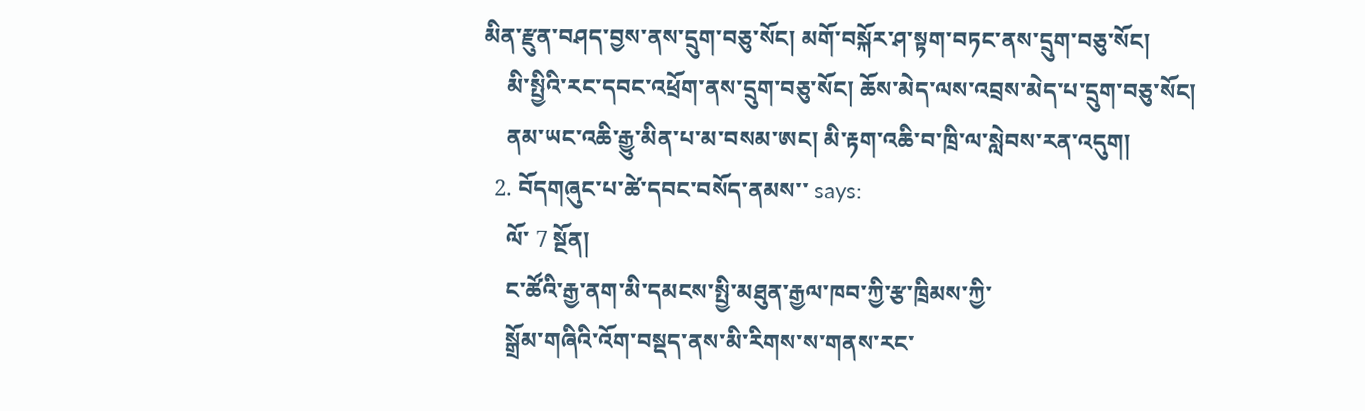མིན་རྫུན་བཤད་བྱས་ནས་དྲུག་བཅུ་སོང། མགོ་བསྐོར་ཤ་སྟག་བཏང་ནས་དྲུག་བཅུ་སོང།
    མི་སྤྱིའི་རང་དབང་འཕྲོག་ནས་དྲུག་བཅུ་སོང། ཆོས་མེད་ལས་འབྲས་མེད་པ་དྲུག་བཅུ་སོང།
    ནམ་ཡང་འཆི་རྒྱུ་མིན་པ་མ་བསམ་ཨང། མི་རྟག་འཆི་བ་ཁྲི་ལ་སླེབས་རན་འདུག།
  2. བོདགཞུང་པ་ཚེ་དབང་བསོད་ནམས་་ says:
    ལོ་ 7 སྔོན།
    ང་ཚོའི་རྒྱ་ནག་མི་དམངས་སྤྱི་མཐུན་རྒྱལ་ཁབ་ཀྱི་རྩ་ཁྲིམས་ཀྱི་
    སྒྲོམ་གཞིའི་འོག་བསྡད་ནས་མི་རིགས་ས་གནས་རང་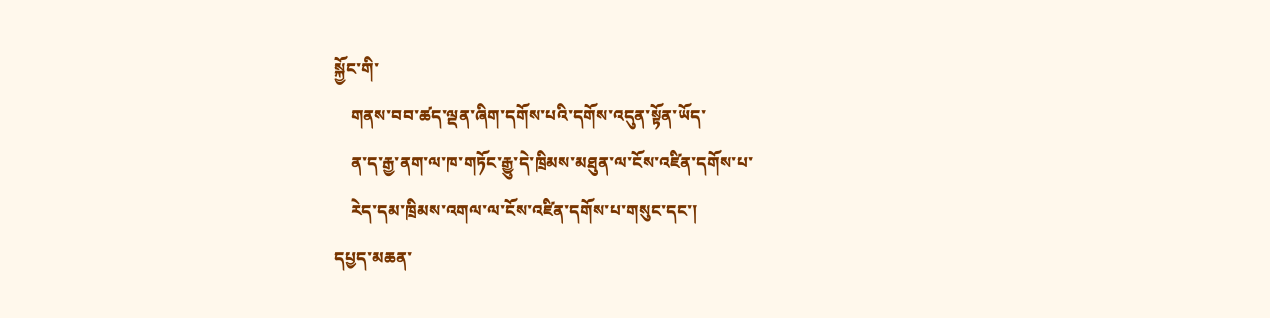སྐྱོང་གི་
    གནས་བབ་ཚད་ལྡན་ཞིག་དགོས་པའི་དགོས་འདུན་སྟོན་ཡོད་
    ན་ད་རྒྱ་ནག་ལ་ཁ་གཏོང་རྒྱུ་དེ་ཁྲིམས་མཐུན་ལ་ངོས་འཛིན་དགོས་པ་
    རེད་དམ་ཁྲིམས་འགལ་ལ་ངོས་འཛིན་དགོས་པ་གསུང་དང་།
དཔྱད་མཆན་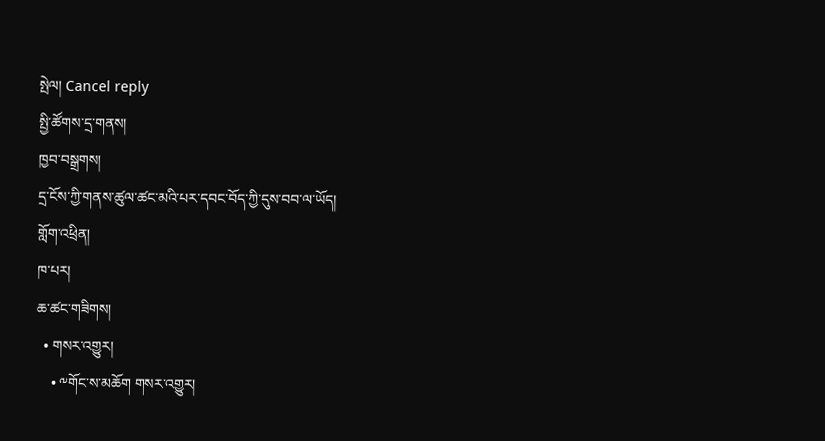སྤེལ། Cancel reply
སྤྱི་ཚོགས་དྲ་གནས།
ཁྱབ་བསྒྲགས།
དྲ་ངོས་ཀྱི་གནས་ཚུལ་ཚང་མའི་པར་དབང་བོད་ཀྱི་དུས་བབ་ལ་ཡོད།
གློག་འཕྲིན།
ཁ་པར།
ཆ་ཚང་གཟིགས།
  • གསར་འགྱུར།
    • ༸གོང་ས་མཆོག གསར་འགྱུར།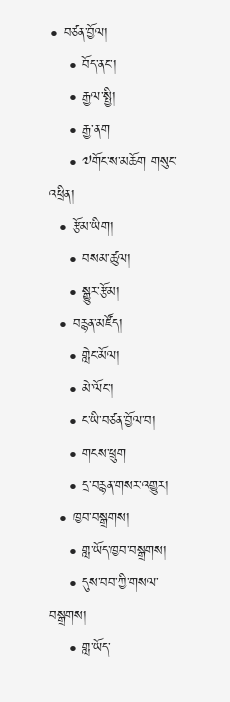• བཙན་བྱོལ།
    • བོད་ནང་།
    • རྒྱལ་སྤྱི།
    • རྒྱ་ནག
    • ༧གོང་ས་མཆོག གསུང་འཕྲིན།
  • རྩོམ་ཡིག།
    • བསམ་ཚུལ།
    • སྒྱུར་རྩོམ།
  • བརྙན་མཛོད།
    • གླེང་མོལ།
    • མེ་ལོང་།
    • ང་ཡི་བཙན་བྱོལ་བ།
    • གངས་ཕྲུག
    • དྲ་བརྙན་གསར་འགྱུར།
  • ཁྱབ་བསྒྲགས།
    • གླ་ཡོད་ཁྱབ་བསྒྲགས།
    • དུས་བབ་ཀྱི་གསལ་བསྒྲགས།
    • གླ་ཡོད་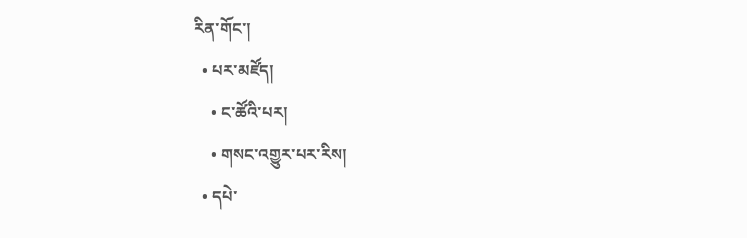རིན་གོང་།
  • པར་མཛོད།
    • ང་ཚོའི་པར།
    • གསང་འགྱུར་པར་རིས།
  • དཔེ་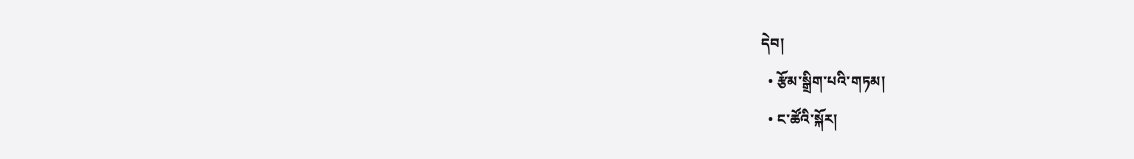དེབ།
  • རྩོམ་སྒྲིག་པའི་གཏམ།
  • ང་ཚོའི་སྐོར།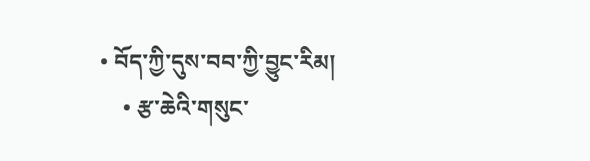• བོད་ཀྱི་དུས་བབ་ཀྱི་བྱུང་རིམ།
    • རྩ་ཆེའི་གསུང་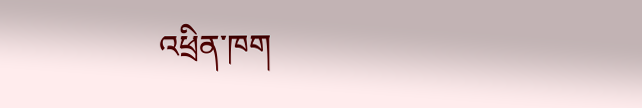འཕྲིན་ཁག